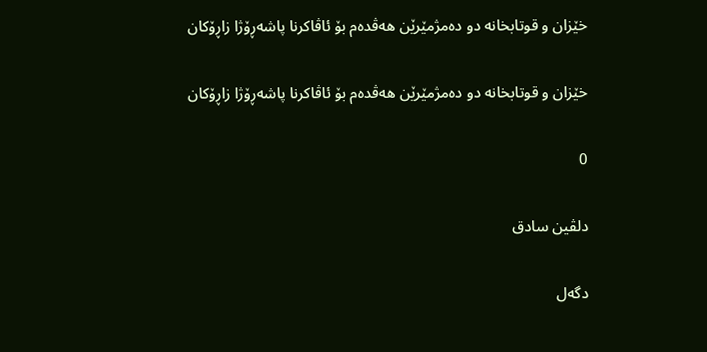خێزان و قوتابخانە دو دەمژمێرێن هەڤدەم بۆ ئاڤاکرنا پاشەڕۆژا زاڕۆکان

خێزان و قوتابخانە دو دەمژمێرێن هەڤدەم بۆ ئاڤاکرنا پاشەڕۆژا زاڕۆکان

0

دلڤین سادق

دگەل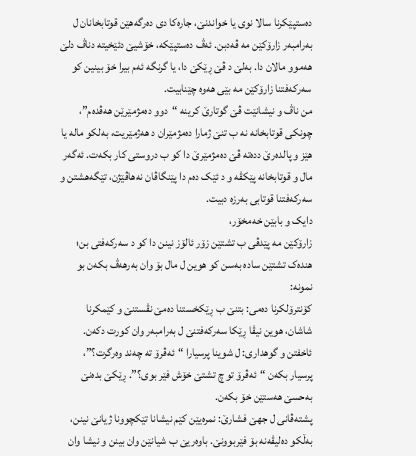دەستپێکرنا سالا نوی یا خواندنێ، جارەکا دی دەرگەهێن قوتابخانان ل بەرامبەر زارۆکێن مە ڤەدبن. ئەڤ دەستپێکه، خۆشیێ دئێخیتە دناڤ دلێ هەموو مالان دا. بەلێ د ڤێ ڕێکێ دا، یا گرنگە ئەم بیرا خۆ بینین کو سەرکەفتنا زارۆکێن مە بێی هەوە چێنابیت.
من ناڤ و نیشانێت ڤێ گوتارێ کرینە “دوو دەمژمێرێن هەڤدەم”، چونکی قوتابخانە نە ب تنێ ژمارا دەمژمێران د هەژمێریت، بەلکو مالە یا هێز و پالدەرێ ددەتە ڤێ دەمژمێرێ دا کو ب دروستی کار بکەت. ئەگەر مال و قوتابخانە پێکڤە و د ئێک دەم دا پێنگاڤان نەهاڤێژن، تێگەهشتن و سەرکەفتنا قوتابی بەرزە دبیت.
دایک و بابێن خەمخۆر،
زارۆکێن مە پێدڤی ب تشتێن زۆر ئالۆز نینن دا کو د سەركەفتی بن؛ هندەک تشتێن سادە بەسن کو هوین ل مال بۆ وان بەرهەڤ بکەن بو نمونە:
کۆنترۆلکرنا دەمی: بتنێ ب ڕێکخستنا دەمێ نڤستنێ و کێمکرنا شاشان، هوین نیڤا ڕێکا سەرکەفتنێ ل بەرامبەر وان کورت دکەن.
ئاخفتن و گوهداری: ل شوینا پرسیارا “ئەڤرۆ تە چەند وەرگرت؟”، پرسیار بکەن “ئەڤرۆ تو چ تشتێ خۆش فێر بوی؟”. ڕێکێ بدەنێ بەحسێ هەستێن خۆ بکەن.
پشتەڤانی ل جهێ فشارێ: نمرەیێن کێم نیشانا تێکچوونا ژیانێ نینن، بەڵکو دەلیڤەنە بۆ فێربوونێ. باوەریێ ب شیانێن وان بینن و نیشا وان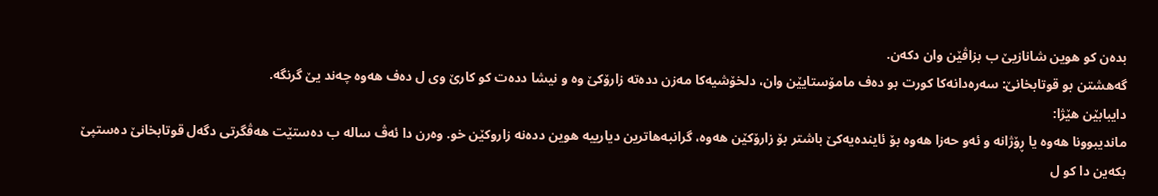بدەن کو هوین شانازیێ ب بزاڤێن وان دکەن.
گەهشتن بو قوتابخانێ: سەرەدانەکا کورت بو دەف مامۆستایێن وان، دلخۆشیەکا مەزن ددەتە زارۆکێ وە و نیشا ددەت کو کارێ وی ل دەف هەوە چەند یێ گرنگە.
دایبابێن هێژا:
ماندیبوونا هەوە یا ڕۆژانە و ئەو حەزا هەوە بۆ ئاینده‌یەکێ باشتر بۆ زارۆکێن هەوە، گرانبەهاترین دیارییە هوین ددەنە زاروکێن خو. وەرن دا ئەڤ سالە ب دەستێت هەڤگرتی دگەل قوتابخانێ دەستپێ بکەین دا کو ل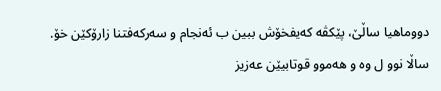دووماهیا ساڵێ، پێکڤە کەیفخۆش ببین ب ئەنجام و سەرکەفتنا زارۆکێن خۆ.
ساڵا نوو ل وە و هەموو قوتابیێن عەزیز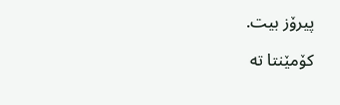پیرۆز بیت.

کۆمێنتا تە